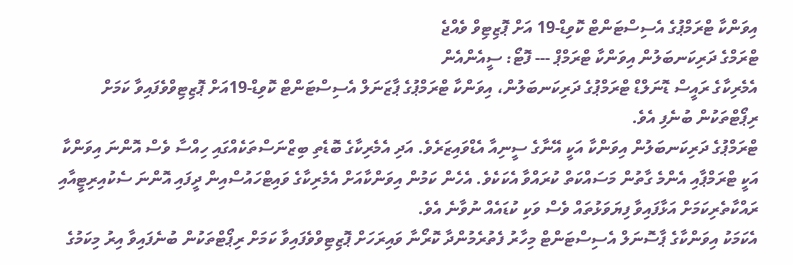އިވަންކާ ޓްރަމްޕުގެ އެސިސްޓަންޓް ކޮވިޑް-19 އަށް ޕޮޒިޓިވް ވެއްޖެ
ޓްރަމްގެ ދަރިކަނބަލުން އިވަންކާ ޓްރަމްޕް --- ފޮޓޯ: ސީއެންއެން
އެމެރިކާގެ ރައީސް ޑޮނަލްޑް ޓްރަމްޕުގެ ދަރިކަނބަލުން، އިވަންކާ ޓްރަމްޕުގެ ޕާޒަނަލް އެސިސްޓަންޓް ކޮވިޑް-19އަށް ޕޮޒިޓިވްވެފައިވާ ކަމަށް ރިޕޯޓްތަކުން ބުނެފި އެވެ.
ޓްރަމްޕުގެ ދަރިކަނބަލުން އިވަންކާ އަކީ އޭނާގެ ސީނިއާ އެޑްވައިޒަރެވެ. އަދި އެމެރިކާގެ ބޮޑެތި ބިޒްނަސްތަކެއްގައި ހިއްސާ ވެސް އޮންނަ އިވަންކާ އަކީ ޓްރަމްޕާއި އެންމެ ގާތުން މަސައްކަތް ކުރައްވާ އެކަކެވެ. އެހެން ކަމުން އިވަންކާއަށް އެމެރިކާގެ ވައިޓްހައުސްއިން ދީފައި އޮންނަ ސެކުއިރިޓީއާއި ރައްކާތެރިކަމަށް އަޅާފައިވާ ފިޔަވަޅުތައް ވެސް ވަކި ކުޑައެއް ނުވާނެ އެވެ.
އެކަމަކު އިވަންކާގެ ޕާސޮނަލް އެސިސްޓަންޓް މިހާރު ފެތުރެމުންދާ ކޮރޯނާ ވައިރަހަށް ޕޮޒިޓިވްވެފައިވާ ކަމަށް ރިޕޯޓްތަކުން ބުނެފައިވާ އިރު މިކަމުގެ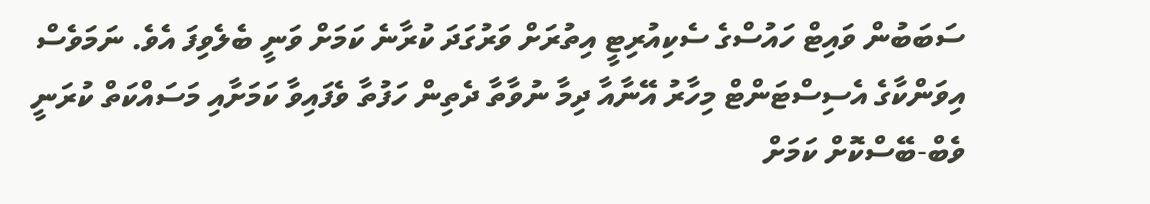ސަބަބުން ވައިޓް ހައުސްގެ ސެކިއުރިޓީ އިތުރަށް ވަރުގަދަ ކުރާނެ ކަމަށް ވަނީ ބެލެވިފަ އެވެ. ނަމަވެސް އިވަންކާގެ އެސިސްޓަންޓް މިހާރު އޭނާއާ ދިމާ ނުވާތާ ދެތިން ހަފުތާ ވެފައިވާ ކަމަށާއި މަސައްކަތް ކުރަނީ ވެބް-ބޭސްކޮށް ކަމަށް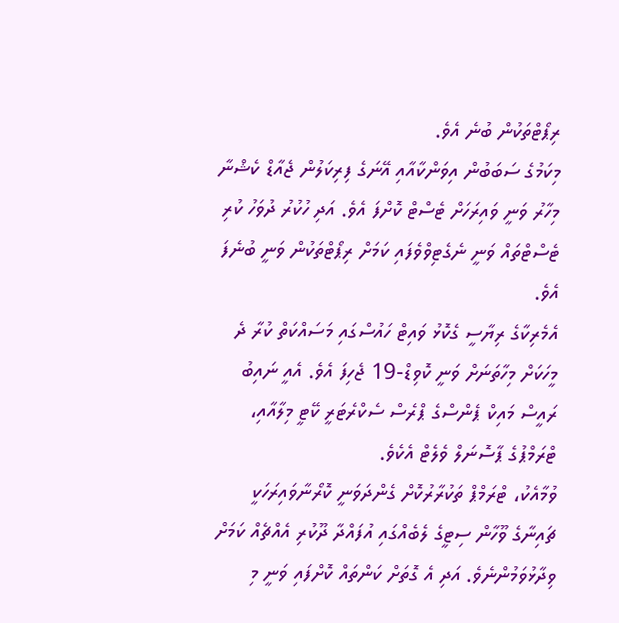ރިޕޯޓްތަކުން ބުނެ އެވެ.
މިކަމުގެ ސަބަބުން އިވަންކާއާއި އޭނަގެ ފިރިކަލުން ޖެއާޑް ކެޝްނާ މިހާރު ވަނީ ވައިރަހަށް ޓެސްޓް ކޮށްފަ އެވެ. އަދި ހުކުރު ދުވަހު ކުރި ޓެސްޓްތައް ވަނީ ނެގެޓިވްވެފައި ކަމަށް ރިޕޯޓްތަކުން ވަނީ ބުނެފަ އެވެ.
އެމެރިކާގެ ރިޔާސީ ގެކޮޅު ވައިޓް ހައުސްގައި މަސައްކަތް ކުރާ ދެ މީހަކަށް މިހާތަނަށް ވަނީ ކޮވިޑް-19 ޖެހިފަ އެވެ. އެއީ ނައިބު ރައީސް މައިކް ޕެންސްގެ ޕްރެސް ސެކްރެޓަރީ ކޭޓީ މިލާއާއި، ޓްރަމްޕުގެ ޕާސޮނަލް ވެލެޓް އެކެވެ.
ވުމާއެކު، ޓްރަމްޕް ތަކުރާރުކޮށް ގެންދަވަނީ ކޮރޯނާވައިރަހަކީ ޗައިނާގެ ވޫހާން ސިޓީގެ ލެބެއްގައި އުފައްދާ ދޫކުރި އެއްޗެއް ކަމަށް ވިދާޅުވަމުންނެވެ. އަދި އެ ގޮތަށް ކަންތައް ކޮށްފައި ވަނީ މި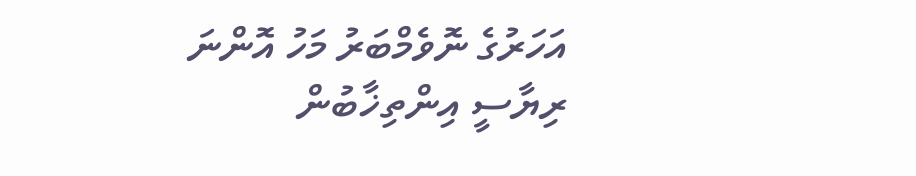އަހަރުގެ ނޮވެމްބަރު މަހު އޮންނަ ރިޔާސީ އިންތިޚާބުން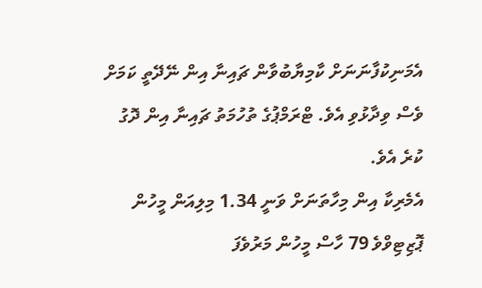އެމަނިކުފާނަނަށް ކާމިޔާބުވާން ޗައިނާ އިން ނޭދޭތީ ކަމަށް ވެސް ވިދާޅުވި އެވެ. ޓްރަމްޕުގެ ތުހުމަތު ޗައިނާ އިން ދޮގު ކުރެ އެވެ.
އެމެރިކާ އިން މިހާތަނަށް ވަނީ 1.34 މިލިއަން މީހުން ޕޮޒިޓިވްވެ 79 ހާސް މީހުން މަރުވެފަ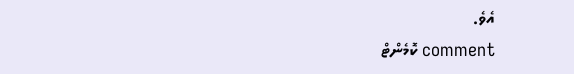އެވެ.
comment ކޮމެންޓް